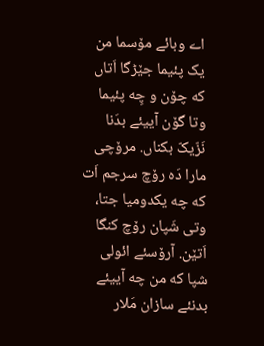اے وبائے مۆسما من یک پئیما جێڑگا اَتاں که چۆن و چِه پئیما وتا گۆن آییئے بدَنا نَزّیکّ بکناں. مرۆچی مارا دَه رۆچ سرجم اَت که چه یکدومیا جتا، وتی شَپان رۆچ کنگا اَتێن. آرۆسئے ائولی شپا که من چه آییئے بدنئے سازان مَلار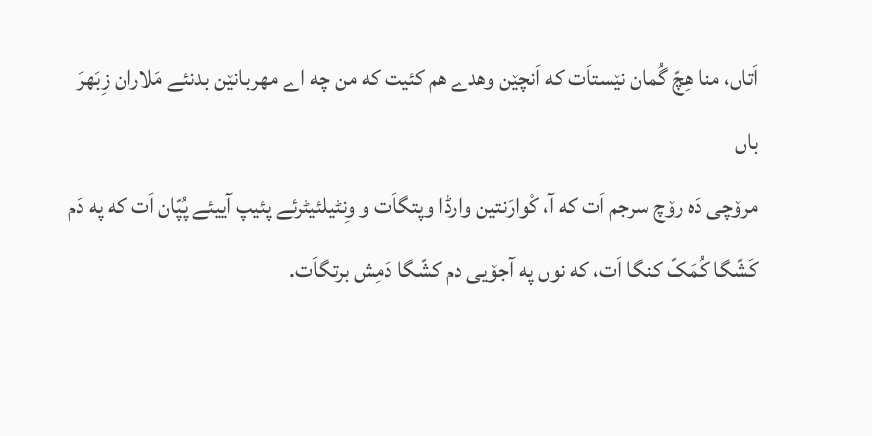اَتاں، منا ھِچّ گُمان نێستاَت که اَنچێن وھدے هم کئیت که من چه اے مهربانێن بدنئے مَلاران زِبَهرَ باں
مرۆچی دَه رۆچ سرجم اَت که آ، کْوارَنتین وارڈا وپتگاَت و وِنٹیلئیٹرئے پئیپ آییئے پُپّان اَت که په دَم کَشّگا کُمَکّ کنگا اَت، که نوں په آجۆیی دم کشّگا دَمِش برتگاَت.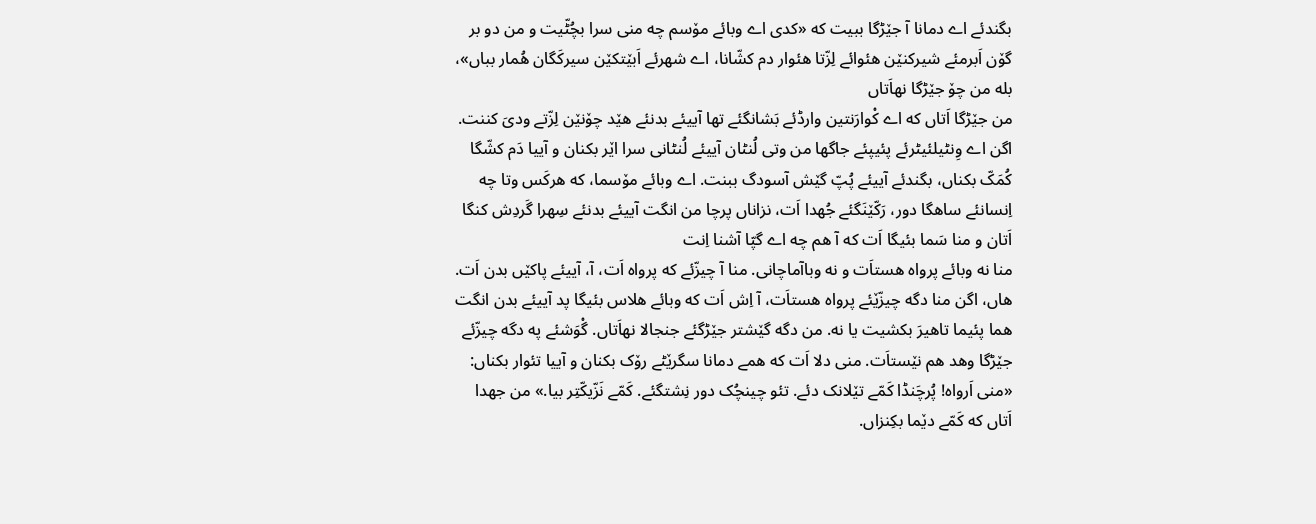بگندئے اے دمانا آ جێڑگا ببیت که «کدی اے وبائے مۆسم چه منی سرا بچُٹّیت و من دو بر گۆن اَبرمئے شیرکنێن ھئوائے لِزّتا ھئوار دم کشّانا، اے شهرئے اَبێتکێن سیرکَگان هُمار بباں»، بله من چۆ جێڑگا نهاَتاں
من جێڑگا اَتاں که اے کْوارَنتین وارڈئے بَشانگئے تها آییئے بدنئے ھێد چۆنێن لِزّتے ودیَ کننت. اگن اے وِنٹیلئیٹرئے پئیپئے جاگها من وتی لُنٹان آییئے لُنٹانی سرا اێر بکنان و آییا دَم کشّگا کُمَکّ بکناں، بگندئے آییئے پُپّ گێش آسودگ ببنت. اے وبائے مۆسما، که ھرکَس وتا چه اِنسانئے ساھگا دور، رَکّێنَگئے جُهدا اَت، نزاناں پرچا من انگت آییئے بدنئے سِهرا گَردِش کنگا اَتان و منا سَما بئیگا اَت که آ ھم چه اے گپّا آشنا اِنت
منا نه وبائے پرواه هستاَت و نه وباآماچانی. منا آ چیزّئے که پرواه اَت، آ، آییئے پاکێں بدن اَت. ھاں، اگن منا دگه چیزّێئے پرواه هستاَت، آ اِش اَت که وبائے ھلاس بئیگا پد آییئے بدن انگت ھما پئیما تاھیرَ بکشیت یا نه. من دگه گێشتر جێڑگئے جنجالا نهاَتاں. گْوَشئے په دگه چیزّئے جێڑگا وھد هم نێستاَت. منی دلا اَت که ھمے دمانا سگرێٹے رۆک بکنان و آییا تئوار بکناں: «منی اَرواه! پُرچَنڈا کَمّے تێلانک دئے. تئو چینچُک دور نِشتگئے. کَمّے نَزّیکّتِر بیا.» من جهدا اَتاں که کَمّے دێما بکِنزاں.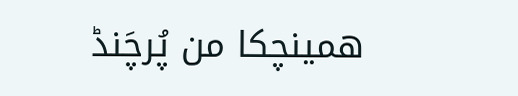همینچکا من پُرچَنڈ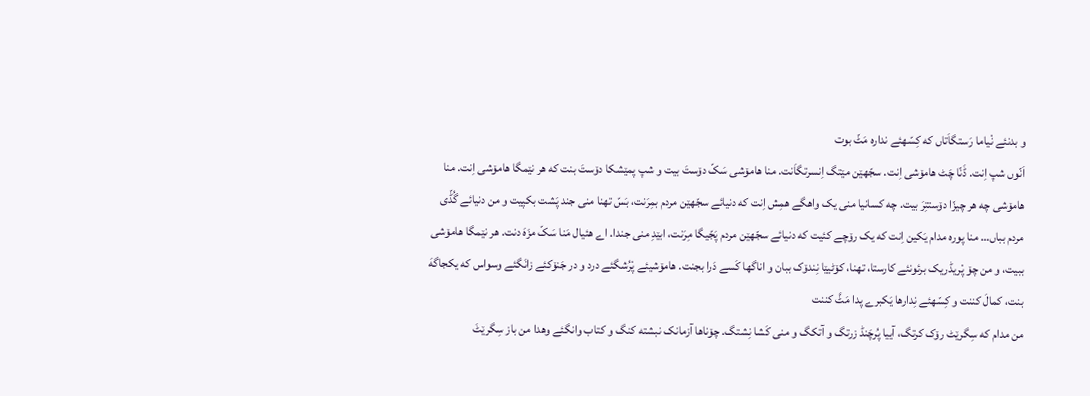و بدنئے نْیاما رَستگاَتاں که کِسّهئے نداره مَٹّ بوت
اَنّوں شپ اِنت. ڈَنّا چَٹ ھامۆشی اِنت. سجّهێن مێتگ اِنسرتگاَنت. منا ھامۆشی سَکّ دۆستَ بیت و شپ پمێشکا دۆستَ بنت که ھر نێمگا ھامۆشی اِنت. منا ھامۆشی چه ھر چیزّا دۆستتِرَ بیت. چه کسانیا منی یک واھگے ھمِش اِنت که دنیائے سجّهێن مردم بمِرَنت، بَسّ تهنا منی جند پَشت بکپیت و من دنیائے گُڈّی مردم بباں… منا پوره مدام یَکین اِنت که یک رۆچے کئیت که دنیائے سجّهێن مردم پَجّیگا مِرَنت، ابێدِ منی جندا. اے ھئیال مَنا سَکّ مزَهَ دنت. ھر نێمگا ھامۆشی ببیت، و من چۆ پْریڈریک برئونئے کارستا، تهنا، کۆٹیێا نِندۆک ببان و اناگها کَسے دَرا بجنت. ھامۆشیئے پْرُشگئے درد و در جَنۆکئے زانَگئے وسواس که یکجاگهَ بنت، کمالَ کننت و کِسّهئے نِدارها یَکبرے پدا مَٹَّ کننت
من مدام که سِگرێٹ رۆک کرتگ، آییا پُرچَنڈ زرتگ و آتکگ و منی کَشا نِشتگ. چۆناھا آزمانک نبشته کنگ و کتاب وانگئے وھدا من باز سِگرێٹَ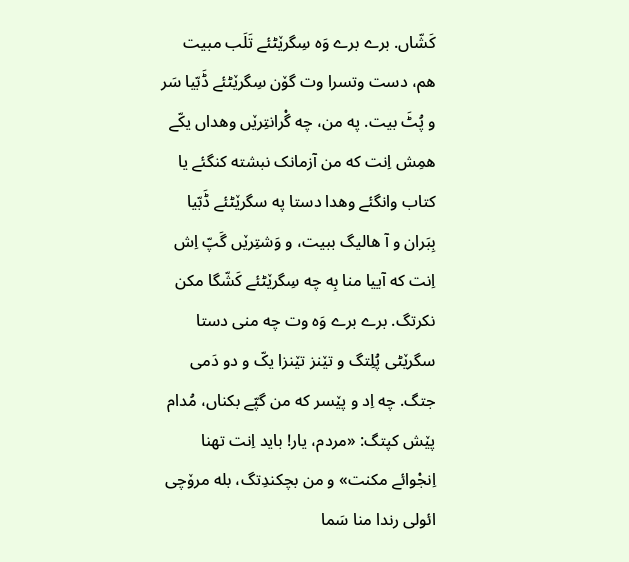کَشّاں. برے برے وَه سِگرێٹئے تَلَب مبیت ھم، دست وتسرا وت گۆن سِگرێٹئے ڈَبّیا سَر و پُٹَ بیت. په من، چه گْرانتِرێں وھداں یکّے ھمِش اِنت که من آزمانک نبشته کنگئے یا کتاب وانگئے وھدا دستا په سگرێٹئے ڈَبّیا بِبَران و آ ھالیگ ببیت، و وَشتِرێں گَپّ اِش اِنت که آییا منا بِه چه سِگرێٹئے کَشّگا مکن نکرتگ. برے برے وَه وت چه منی دستا سگرێٹی پُلِتگ و تێنز تێنزا یکّ و دو دَمی جتگ. چه اِد و پێسر که من گپّے بکناں، مُدام پێش کپتگ: «مردم، یار! باید اِنت تهنا اِنجْوائے مکنت» و من بچکندِتگ، بله مرۆچی ائولی رندا منا سَما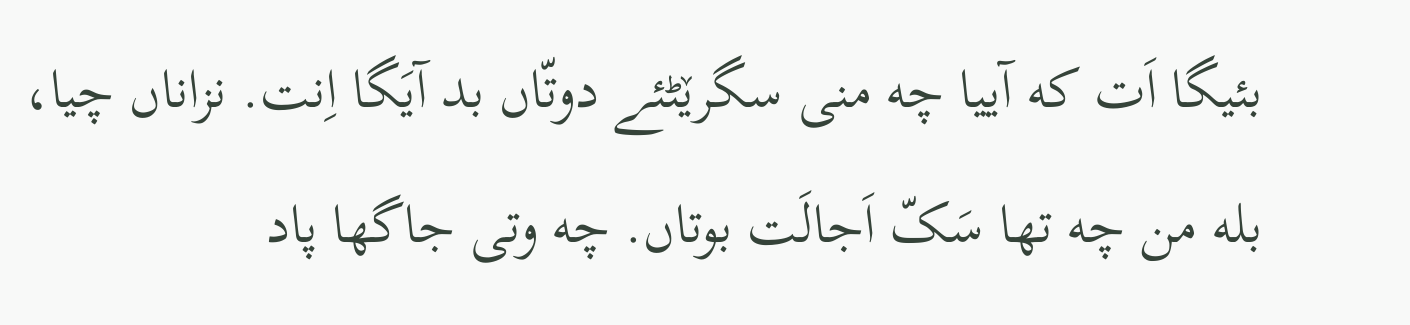بئیگا اَت که آییا چه منی سگرێٹئے دوتّاں بد آیَگا اِنت. نزاناں چیا، بله من چه تها سَکّ اَجالَت بوتاں. چه وتی جاگها پاد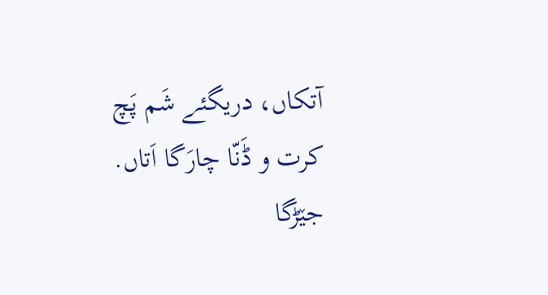آتکاں، دریگئے شَم پَچ کرت و ڈَنّا چارَگا اَتاں. جێڑگا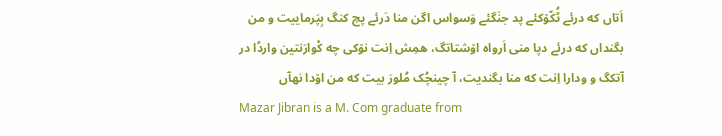اَتاں که درئے ٹُکّۆکئے پد جنَگئے وَسواس اگن منا دَرئے پچ کنگ بِپَرماییت و من بگنداں که درئے دپا منی اَرواه اۆشتاتگ، ھمِش اِنت نۆکی چه کْوارَنتین وارڈا در آتکگ و ودارا اِنت که منا بگندیت، آ چینچُک مُلورَ بیت که من اۆدا نهآں
Mazar Jibran is a M. Com graduate from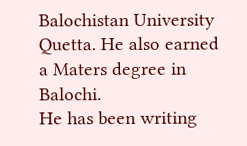Balochistan University Quetta. He also earned a Maters degree in Balochi.
He has been writing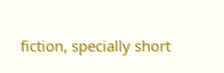fiction, specially short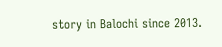story in Balochi since 2013.